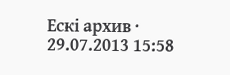Ескі архив · 29.07.2013 15:58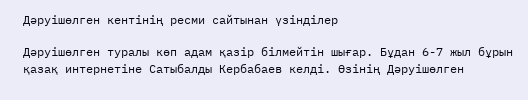Дәруішөлген кентінің ресми сайтынан үзінділер

Дәруішөлген туралы көп адам қазір білмейтін шығар. Бұдан 6-7 жыл бұрын қазақ интернетіне Сатыбалды Кербабаев келді. Өзінің Дәруішөлген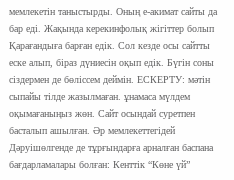мемлекетін таныстырды. Оның е-акимат сайты да бар еді. Жақында керекинфолық жігіттер болып Қарағандыға барған едік. Сол кезде осы сайтты еске алып, біраз дүниесін оқып едік. Бүгін соны сіздермен де бөліссем деймін. ЕСКЕРТУ: мәтін сыпайы тілде жазылмаған. ұнамаса мүлдем оқымағаныңыз жөн. Сайт осындай суретпен басталып ашылған. Әр мемлекеттегідей Дәруішөлгенде де тұрғындарға арналған баспана бағдарламалары болған: Кенттік “Көне үй”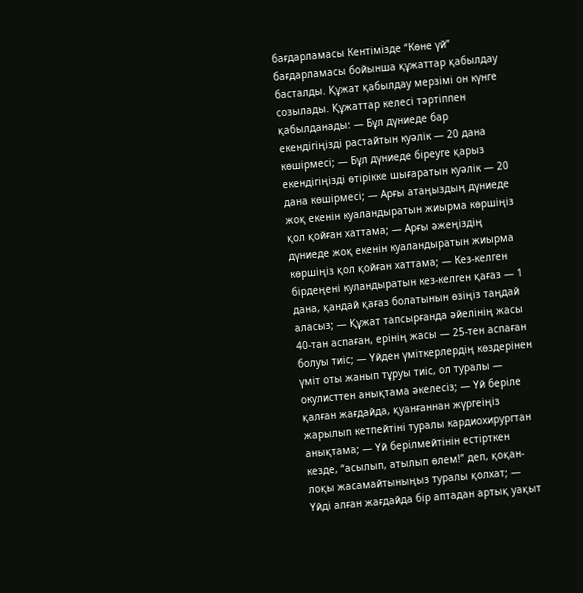бағдарламасы Кентімізде “Көне үй” бағдарламасы бойынша құжаттар қабылдау басталды. Құжат қабылдау мерзімі он күнге созылады. Құжаттар келесі тәртіппен қабылданады: — Бұл дүниеде бар екендігіңізді растайтын куәлік — 20 дана көшірмесі; — Бұл дүниеде біреуге қарыз екендігіңізді өтірікке шығаратын куәлік — 20 дана көшірмесі; — Арғы атаңыздың дүниеде жоқ екенін куаландыратын жиырма көршіңіз қол қойған хаттама; — Арғы әжеңіздің дүниеде жоқ екенін куаландыратын жиырма көршіңіз қол қойған хаттама; — Кез-келген бірдеңені куландыратын кез-келген қағаз — 1 дана, қандай қағаз болатынын өзіңіз таңдай аласыз; — Құжат тапсырғанда әйелінің жасы 40-тан аспаған, ерінің жасы — 25-тен аспаған болуы тиіс; — Үйден үміткерлердің көздерінен үміт оты жанып тұруы тиіс, ол туралы — окулисттен анықтама әкелесіз; — Үй беріле қалған жағдайда, қуанғаннан жүргеіңіз жарылып кетпейтіні туралы кардиохирургтан анықтама; — Үй берілмейтінін естірткен кезде, “асылып, атылып өлем!” деп, қоқан-лоқы жасамайтыныңыз туралы қолхат; — Үйді алған жағдайда бір аптадан артық уақыт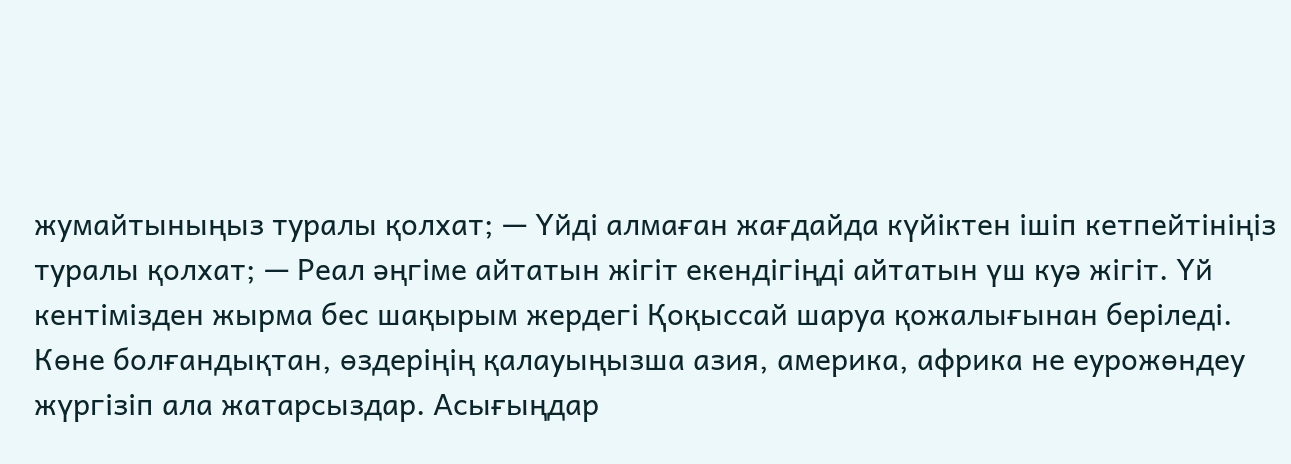жумайтыныңыз туралы қолхат; — Үйді алмаған жағдайда күйіктен ішіп кетпейтініңіз туралы қолхат; — Реал әңгіме айтатын жігіт екендігіңді айтатын үш куә жігіт. Үй кентімізден жырма бес шақырым жердегі Қоқыссай шаруа қожалығынан беріледі. Көне болғандықтан, өздеріңің қалауыңызша азия, америка, африка не еурожөндеу жүргізіп ала жатарсыздар. Асығыңдар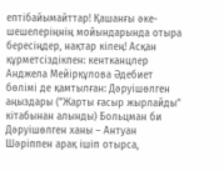ептібайымайттар! Қашанғы әке-шешелеріңнің мойындарында отыра бересіңдер, нақтар кілең! Асқан құрметсіздікпен: кентканцлер Анджела Мейірқұлова Әдебиет бөлімі де қамтылған: Дәруішөлген аңыздары (”Жарты ғасыр жырлайды” кітабынан алынды) Больцман би Дәруішөлген ханы – Антуан Шәріппен арақ ішіп отырса,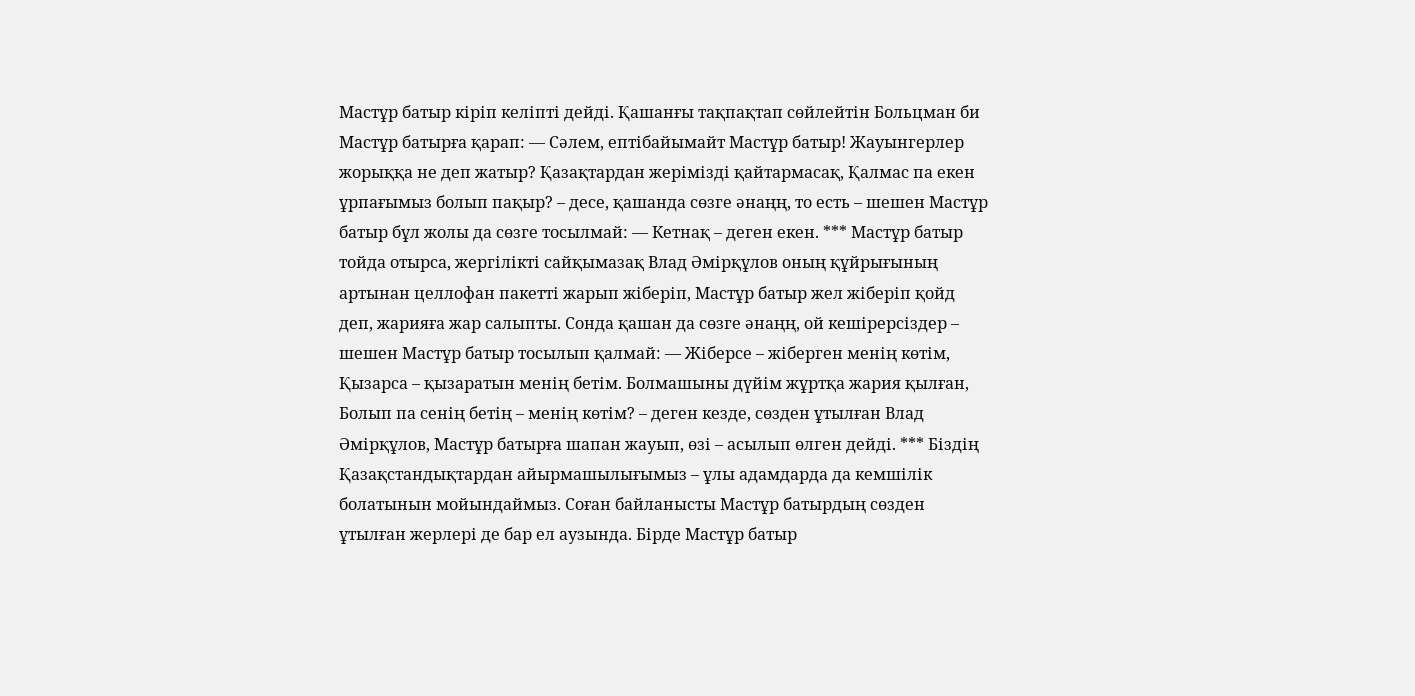Мастұр батыр кіріп келіпті дейді. Қашанғы тақпақтап сөйлейтін Больцман би Мастұр батырға қарап: — Сәлем, ептібайымайт Мастұр батыр! Жауынгерлер жорыққа не деп жатыр? Қазақтардан жерімізді қайтармасақ, Қалмас па екен ұрпағымыз болып пақыр? – десе, қашанда сөзге әнаңң, то есть – шешен Мастұр батыр бұл жолы да сөзге тосылмай: — Кетнақ – деген екен. *** Мастұр батыр тойда отырса, жергілікті сайқымазақ Влад Әмірқұлов оның құйрығының артынан целлофан пакетті жарып жіберіп, Мастұр батыр жел жіберіп қойд деп, жарияға жар салыпты. Сонда қашан да сөзге әнаңң, ой кешірерсіздер – шешен Мастұр батыр тосылып қалмай: — Жіберсе – жіберген менің көтім, Қызарса – қызаратын менің бетім. Болмашыны дүйім жұртқа жария қылған, Болып па сенің бетің – менің көтім? – деген кезде, сөзден ұтылған Влад Әмірқұлов, Мастұр батырға шапан жауып, өзі – асылып өлген дейді. *** Біздің Қазақстандықтардан айырмашылығымыз – ұлы адамдарда да кемшілік болатынын мойындаймыз. Соған байланысты Мастұр батырдың сөзден ұтылған жерлері де бар ел аузында. Бірде Мастұр батыр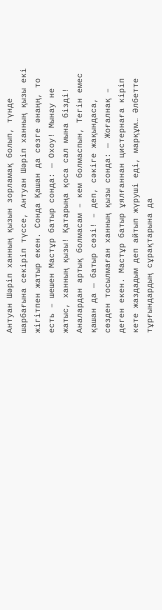Антуан Шәріп ханның қызын зорламақ болып, түнде шарбағына секіріп түссе, Антуан Шәріп ханның қызы екі жігітпен жатыр екен. Сонда Қашан да сөзге әнаңң, то есть – шешен Мастұр батыр сонда: — Охоу! Мынау не жатыс, ханның қызы! Қатарыңа қоса сал мына бізді! Аналардан артық болмасам – кем болмаспын, Тегін емес қашан да — батыр сөзі! – деп, сәкіге жақындаса, сөзден тосылмаған ханның қызы сонда: — Жоғалнақ – деген екен. Мастұр батыр ұялғаннан цистернаға кіріп кете жаздадым деп айтып жүруші еді, марқұм… Әлбетте тұрғындардың сұрақтарына да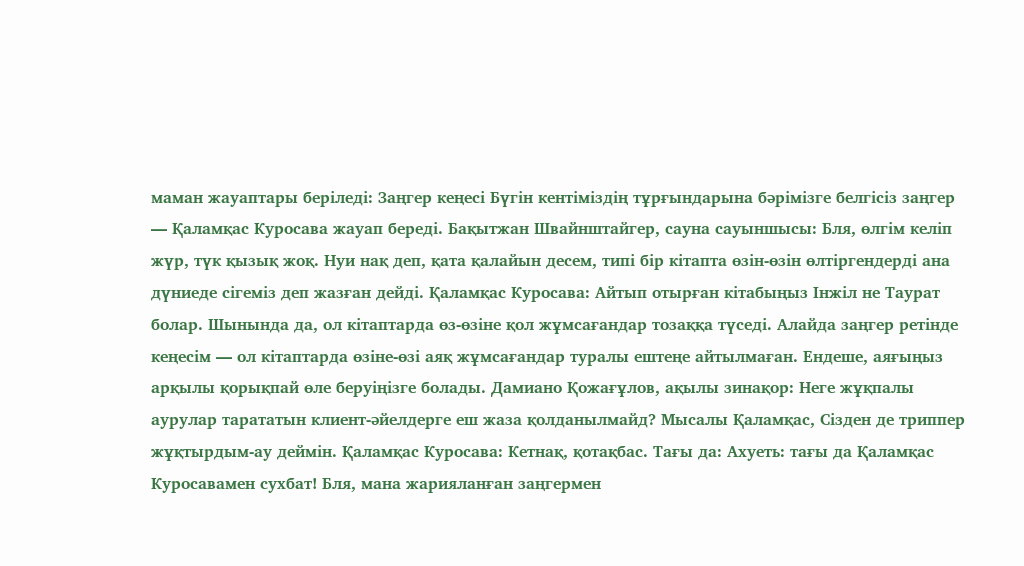маман жауаптары беріледі: Заңгер кеңесі Бүгін кентіміздің тұрғындарына бәрімізге белгісіз заңгер — Қаламқас Куросава жауап береді. Бақытжан Швайнштайгер, сауна сауыншысы: Бля, өлгім келіп жүр, түк қызық жоқ. Нуи нақ деп, қата қалайын десем, типі бір кітапта өзін-өзін өлтіргендерді ана дүниеде сігеміз деп жазған дейді. Қаламқас Куросава: Айтып отырған кітабыңыз Інжіл не Таурат болар. Шынында да, ол кітаптарда өз-өзіне қол жұмсағандар тозаққа түседі. Алайда заңгер ретінде кеңесім — ол кітаптарда өзіне-өзі аяқ жұмсағандар туралы ештеңе айтылмаған. Ендеше, аяғыңыз арқылы қорықпай өле беруіңізге болады. Дамиано Қожағұлов, ақылы зинақор: Неге жұқпалы аурулар тарататын клиент-әйелдерге еш жаза қолданылмайд? Мысалы Қаламқас, Сізден де триппер жұқтырдым-ау деймін. Қаламқас Куросава: Кетнақ, қотақбас. Тағы да: Ахуеть: тағы да Қаламқас Куросавамен сухбат! Бля, мана жарияланған заңгермен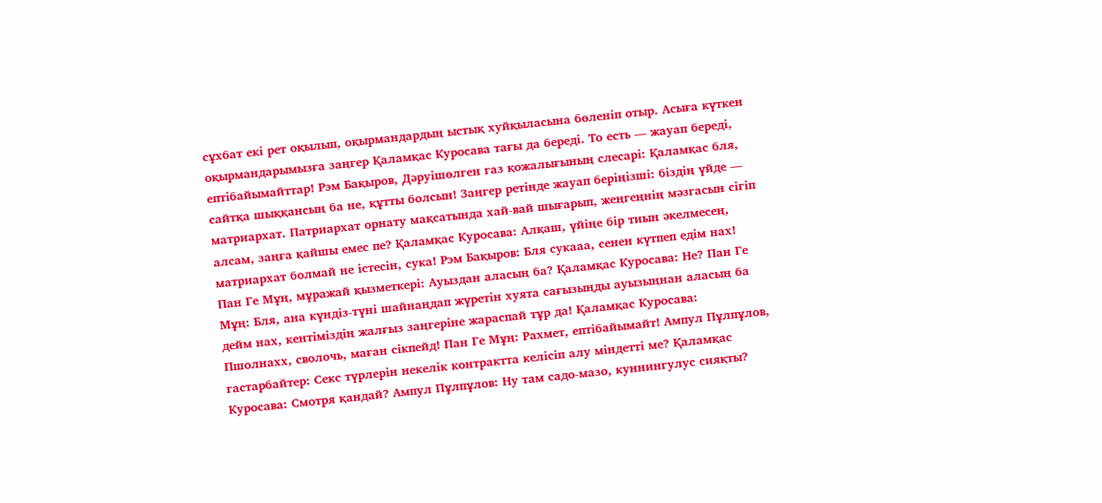сұхбат екі рет оқылып, оқырмандардың ыстық хуйқыласына бөленіп отыр. Асыға күткен оқырмандарымызға заңгер Қаламқас Куросава тағы да береді. То есть — жауап береді, ептібайымайттар! Рэм Бақыров, Дәруішөлген газ қожалығының слесарі: Қаламқас бля, сайтқа шыққансың ба не, құтты болсын! Заңгер ретінде жауап беріңізші: біздің үйде — матриархат. Патриархат орнату мақсатында хай-вай шығарып, жеңгеңнің мәзгасын сігіп алсам, заңға қайшы емес пе? Қаламқас Куросава: Алқаш, үйіңе бір тиын әкелмесең, матриархат болмай не істесін, сука! Рэм Бақыров: Бля сукааа, сенен күтпеп едім нах! Пан Ге Мұң, мұражай қызметкері: Ауыздан аласың ба? Қаламқас Куросава: Не? Пан Ге Мұң: Бля, ана күндіз-түні шайнаңдап жүретін хуята сағызыңды ауызыңнан аласың ба дейм нах, кентіміздің жалғыз заңгеріне жараспай тұр да! Қаламқас Куросава: Пшолнахх, сволочь, маған сікпейд! Пан Ге Мұң: Рахмет, ептібайымайт! Ампул Пұлпұлов, гастарбайтер: Секс түрлерін некелік контрактта келісіп алу міндетті ме? Қаламқас Куросава: Смотря қандай? Ампул Пұлпұлов: Ну там садо-мазо, куннингулус сияқты?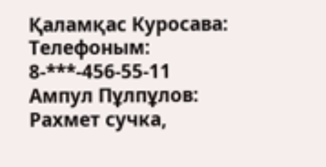Қаламқас Куросава: Телефоным: 8-***-456-55-11 Ампул Пұлпұлов: Рахмет сучка,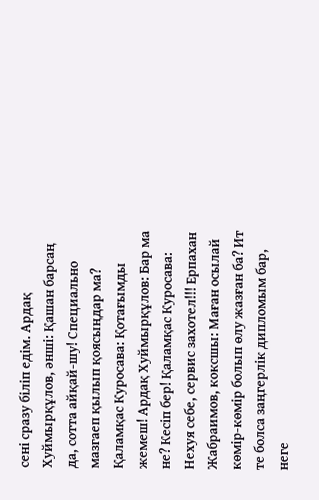сені сразу біліп едім. Ардақ Хуймырқұлов, әнші: Қашан барсаң да, сотта айқай-шу! Специально мазгаеп қылып қоясыңдар ма? Қаламқас Куросава: Қотағымды жемеш! Ардақ Хуймырқұлов: Бар ма не? Кесіп бер! Қаламқас Куросава: Нехуя себе, сервис захотел!!! Ерпахан Жабраимов, коксшы: Маған осылай көмір-көмір болып өлу жазған ба? Ит те болса заңгерлік дипломым бар, неге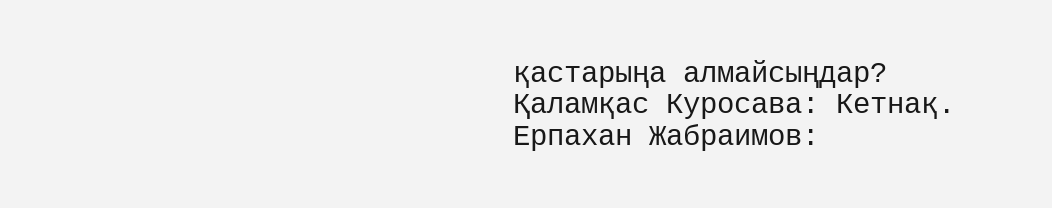қастарыңа алмайсыңдар? Қаламқас Куросава: Кетнақ. Ерпахан Жабраимов: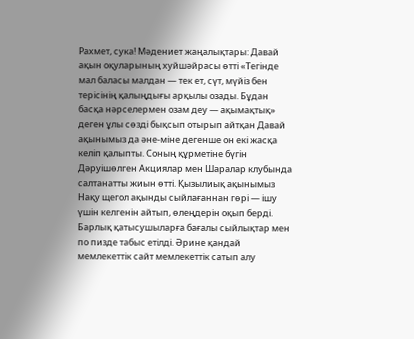Рахмет, сука! Мәдениет жаңалықтары: Давай ақын оқуларының хуйшәйрасы өтті «Тегінде мал баласы малдан — тек ет, сүт, мүйіз бен терісінің қалыңдығы арқылы озады. Бұдан басқа нәрселермен озам деу — ақымақтық» деген ұлы сөзді бықсып отырып айтқан Давай ақынымыз да әне-міне дегенше он екі жасқа келіп қалыпты. Соның құрметіне бүгін Дәруішөлген Акциялар мен Шаралар клубында салтанатты жиын өтті. Қызылиық ақынымыз Нақу щегол ақынды сыйлағаннан гөрі — ішу үшін келгенін айтып, өлеңдерін оқып берді. Барлық қатысушыларға бағалы сыйлықтар мен по пизде табыс етілді. Әрине қандай мемлекеттік сайт мемлекеттік сатып алу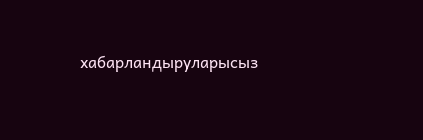хабарландыруларысыз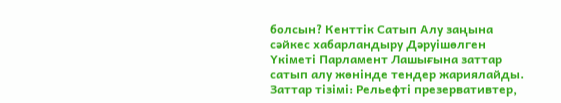болсын? Кенттік Сатып Алу заңына сәйкес хабарландыру Дәруішөлген Үкіметі Парламент Лашығына заттар сатып алу жөнінде тендер жариялайды. Заттар тізімі: Рельефті презервативтер,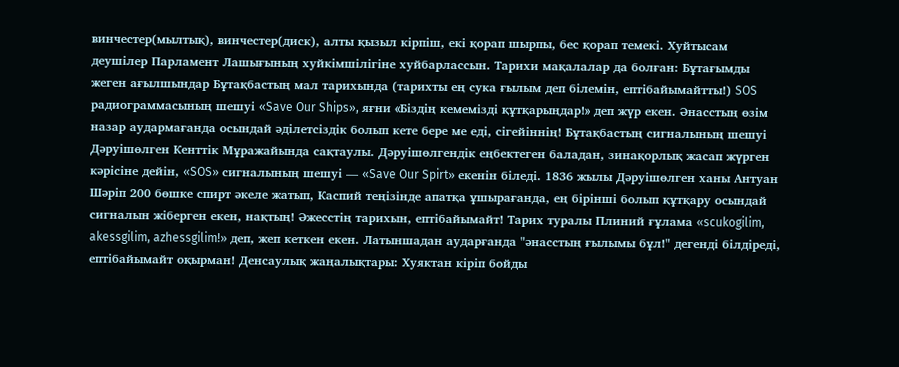винчестер(мылтық), винчестер(диск), алты қызыл кірпіш, екі қорап шырпы, бес қорап темекі. Хуйтысам деушілер Парламент Лашығының хуйкімшілігіне хуйбарлассын. Тарихи мақалалар да болған: Бұтағымды жеген ағылшындар Бұтақбастың мал тарихында (тарихты ең сука ғылым деп білемін, ептібайымайтты!) SOS радиограммасының шешуі «Save Our Ships», яғни «Біздің кемемізді құтқарыңдар!» деп жүр екен. Әнасстың өзім назар аудармағанда осындай әділетсіздік болып кете бере ме еді, сігейіннің! Бұтақбастың сигналының шешуі Дәруішөлген Кенттік Мұражайында сақтаулы. Дәруішөлгендік еңбектеген баладан, зинақорлық жасап жүрген кәрісіне дейін, «SOS» сигналының шешуі — «Save Our Spirt» екенін біледі. 1836 жылы Дәруішөлген ханы Антуан Шәріп 200 бөшке спирт әкеле жатып, Каспий теңізінде апатқа ұшырағанда, ең бірінші болып құтқару осындай сигналын жіберген екен, нақтың! Әжесстің тарихын, ептібайымайт! Тарих туралы Плиний ғұлама «scukogilim, akessgilim, azhessgilim!» деп, жеп кеткен екен. Латыншадан аударғанда "әнасстың ғылымы бұл!" дегенді білдіреді, ептібайымайт оқырман! Денсаулық жаңалықтары: Хуяктан кіріп бойды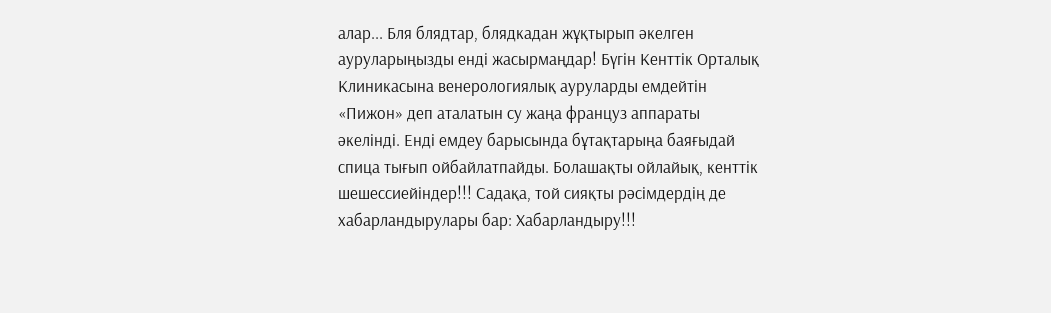алар... Бля блядтар, блядкадан жұқтырып әкелген ауруларыңызды енді жасырмаңдар! Бүгін Кенттік Орталық Клиникасына венерологиялық ауруларды емдейтін «Пижон» деп аталатын су жаңа француз аппараты әкелінді. Енді емдеу барысында бұтақтарыңа баяғыдай спица тығып ойбайлатпайды. Болашақты ойлайық, кенттік шешессиейіндер!!! Садақа, той сияқты рәсімдердің де хабарландырулары бар: Хабарландыру!!!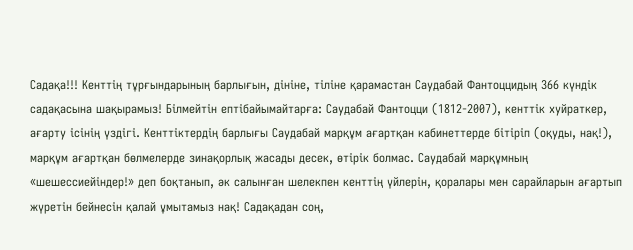Садақа!!! Кенттің тұрғындарының барлығын, дініне, тіліне қарамастан Саудабай Фантоццидың 366 күндік садақасына шақырамыз! Білмейтін ептібайымайтарға: Саудабай Фантоцци (1812-2007), кенттік хуйраткер, ағарту ісінің үздігі. Кенттіктердің барлығы Саудабай марқұм ағартқан кабинеттерде бітіріп (оқуды, нақ!), марқұм ағартқан бөлмелерде зинақорлық жасады десек, өтірік болмас. Саудабай марқұмның «шешессиейіндер!» деп боқтанып, әк салынған шелекпен кенттің үйлерін, қоралары мен сарайларын ағартып жүретін бейнесін қалай ұмытамыз нақ! Садақадан соң,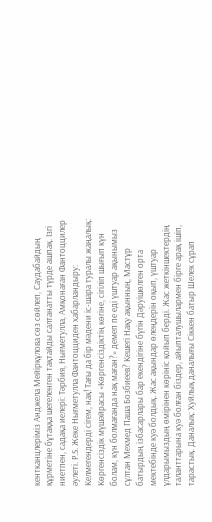кентканцлеріміз Анджела Мейірқұлова сөз сөйлеп, Саудабайдың құрметіне бұтаққа шегеленген тақтайды салтанатты түрде ашпақ. Ізгі ниетпен, садақа иелері: Тәрбия, Нығметулла, Амқонаған Фантоццилер әулеті. P.S. Жеке Нығметулла Фантоцциден хабарландыру: Келмегендерді сігем, нақ! Тағы да бір мәдени іс-шара туралы жаңалық: Көргенсіздік мүшәйрасы «Көргенсіздіктің көгіне, сігіліп шығып күн болам, күн болмағанда нақ маған?» демеп пе еді үштуар ақынымыз сұлтан Мехмед Паша Бозбиеев? Кешегі Нақу ақынның, Мастұр батырдың ізбасарлары бар екендігіне бүгін Дәруішөлген орта мектебінде куә болдық. Жас ақындар өлеңдерін оқып, үштуар ұлдарымыздың өмірінен көрініс қойып берді. Жас жеткіншектердің таланттарына куә болған біздер, айыпталушылармен бірге арақ ішіп, тарастық. Даналық: Хуйлық даналығы Сіккен батыр Шелек сұрап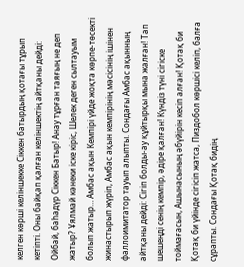келген көрші келіншекке Сіккен батырдың қотағы тұрып кетіпті. Оны байқап қалған келіншектің айтқаны дейді: Ойбай, баһадүр Сіккен Батыр! Анау тұрған таяғың не деп жатыр? Ұялмай кәнеки іске кіріс, Шелек деген сылтауым болып жатыр… Амбас ақын Кемпірі үйде жоқта көрпе-төсекті жинастырып жүріп, Амбас ақын кемпірінің мәсісінің ішінен фаллоимитатор тауып алыпты. Сондағы Амбас ақынның айтқаны дейді: Сігіп болды-ау құйтырқы мына жалған! Тап шешеңді сенің кемпір, әдіре қалған! Күндіз түні сігіске тоймағасын, Ашынасының әбүйірін кесіп алған! Қотақ би Қотақ би үйінде сігісіп жатса, Пиздобол көршісі келіп, балға сұрапты. Сондағы Қотақ бидің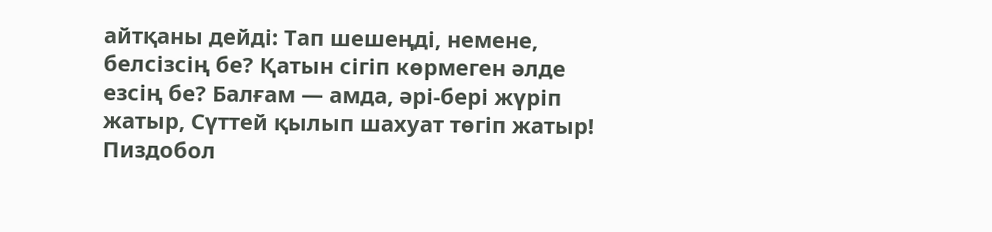айтқаны дейді: Тап шешеңді, немене, белсізсің бе? Қатын сігіп көрмеген әлде езсің бе? Балғам — амда, әрі-бері жүріп жатыр, Сүттей қылып шахуат төгіп жатыр! Пиздобол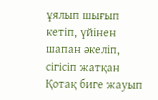ұялып шығып кетіп, үйінен шапан әкеліп, сігісіп жатқан Қотақ биге жауып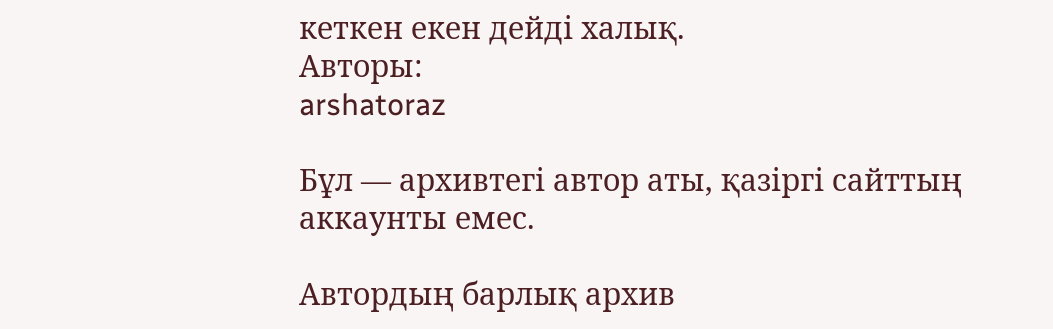кеткен екен дейді халық.
Авторы:
arshatoraz

Бұл — архивтегі автор аты, қазіргі сайттың аккаунты емес.

Автордың барлық архив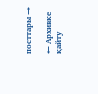посттары →

← Архивке қайту